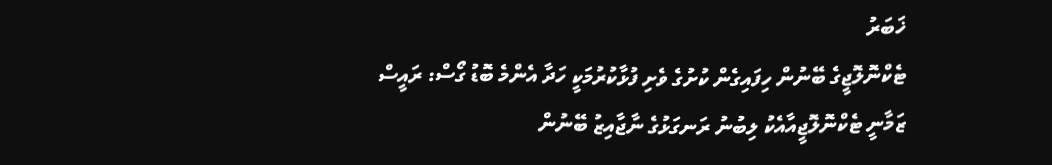ޚަބަރު
ޓެކްނޮލޮޖީގެ ބޭނުން ހިފައިގެން ކުށުގެ ވެށި ފުޅާކުރުމަކީ ހަދާ އެންމެ ބޮޑު ގޯސް: ރައީސް
ޒަމާނީ ޓެކްނޮލޮޖީއާއެކު ލިބުނު ރަނގަޅުގެ ނާޖާއިޒު ބޭނުން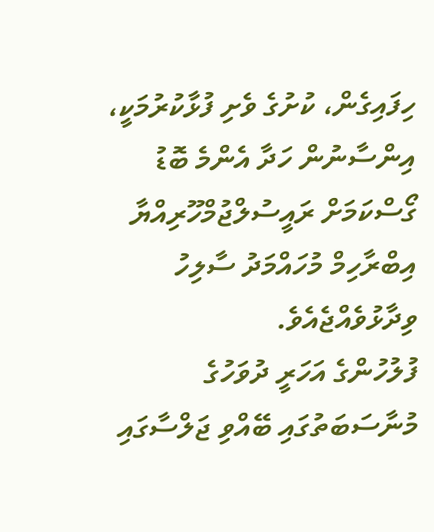ހިފައިގެން، ކުށުގެ ވެށި ފުޅާކުރުމަކީ، އިންސާނުން ހަދާ އެންމެ ބޮޑު ގޯސްކަމަށް ރައީސުލްޖުމްހޫރިއްޔާ އިބްރާހިމް މުހައްމަދު ސާލިހު ވިދާޅުވެއްޖެއެވެ.
ފުލުހުންގެ އަހަރީ ދުވަހުގެ މުނާސަބަތުގައި ބޭއްވި ޖަލްސާގައި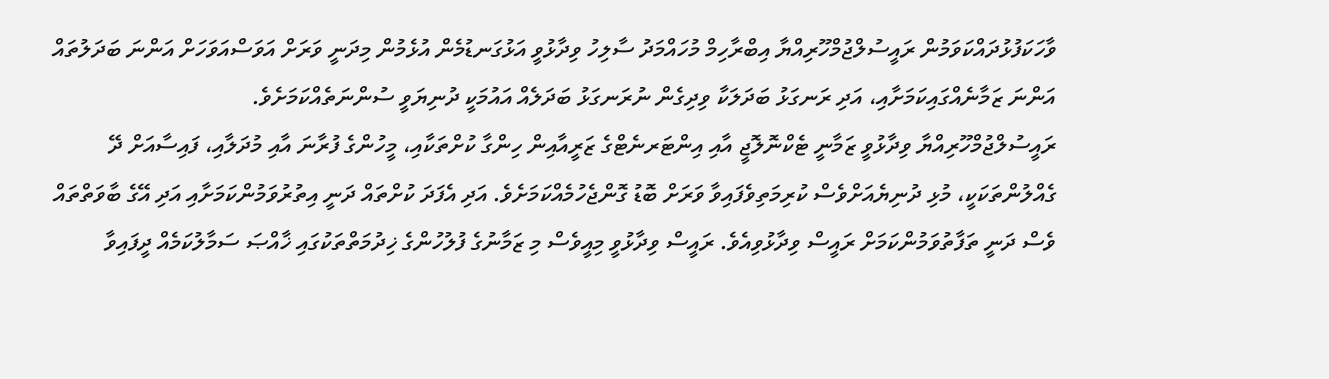ވާހަކަފުޅުދައްކަވަމުން ރައީސުލްޖުމްހޫރިއްޔާ އިބްރާހިމް މުހައްމަދު ސާލިހު ވިދާޅުވީ އަޅުގަނޑުމެން އުޅެމުން މިދަނީ ވަރަށް އަވަސްއަވަހަށް އަންނަ ބަދަލުތައް އަންނަ ޒަމާނެއްގައިކަމަށާއި، އަދި ރަނގަޅު ބަދަލަކާ ވިދިގެން ނުރަނގަޅު ބަދަލެއް އައުމަކީ ދުނިޔަވީ ސުންނަތެއްކަމަށެވެ.
ރައީސުލްޖުމްހޫރިއްޔާ ވިދާޅުވީ ޒަމާނީ ޓެކްނޮލޮޖީ އާއި އިންޓަރނެޓްގެ ޒަރީއާއިން ހިންގާ ކުށްތަކާއި، މީހުންގެ ފުރާނަ އާއި މުދަލާއި، ފައިސާއަށް ދޭ ގެއްލުންތަކަކީ، މުޅި ދުނިޔެއަށްވެސް ކުރިމަތިވެފައިވާ ވަރަށް ބޮޑު ގޮންޖެހުމެއްކަމަށެވެ. އަދި އެފަދަ ކުށްތައް ދަނީ އިތުރުވަމުންކަމަށާއި އަދި އޭގެ ބާވަތްތައް ވެސް ދަނީ ތަފާތުވަމުންކަމަށް ރައީސް ވިދާޅުވިއެވެ. ރައީސް ވިދާޅުވީ މިއީވެސް މި ޒަމާނުގެ ފުލުހުންގެ ޚިދުމަތްތަކުގައި ޚާއްޞަ ސަމާލުކަމެއް ދީފައިވާ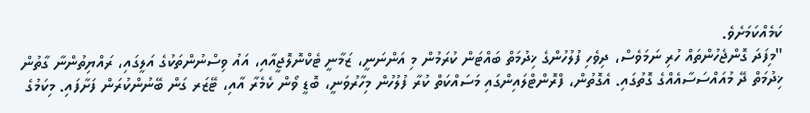ކަމެއްކަމަށެވެ.
"މިފަދަ ގޮންޖެހުންތައް ހުރި ނަމަވެސް، ދިވެހި ފުލުހުންގެ ޚިދުމަތް ބައްޓަން ކުރަމުން މި އަންނަނީ، ޒަމާނީ ޓެކްނޮލޮޖީއާއި، އައު ވިސްނުންތަކުގެ އަލީގައި، ރައްޔިތުންނާ ގާތުން ޚިދުމަތް ދޭ މުއައްސަސާއެއްގެ ގޮތުގައި. އެގޮތުން، ފްރޮންޓްލައިންގައި މަސައްކަތް ކުރާ ފުލުހުން މިހާރުވަނީ، ބޮޑީ ވޯން ކެމެރާ އާއި، ޓޭޒަރ ގަން ބޭނުންކުރަން ފަށާފައި. މިކަމުގެ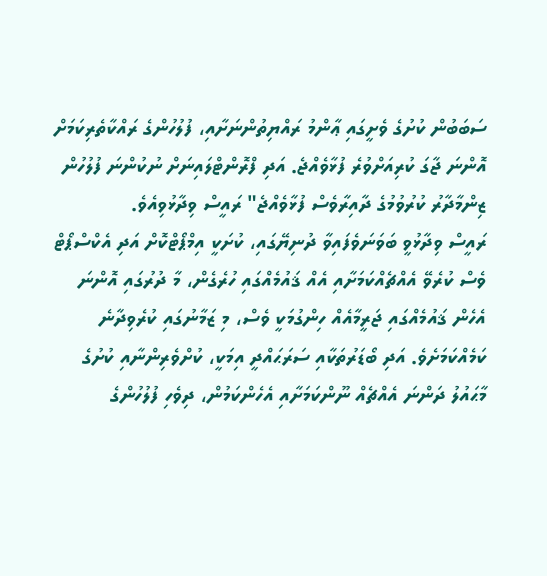ސަބަބުން ކުށުގެ ވެށީގައި ޢާންމު ރައްޔިތުންނަށާއި، ފުލުހުންގެ ރައްކާތެރިކަމަށް އޮންނަ ޖާގަ ކުރިއަށްވުރެ ފުޅާވެއްޖެ. އަދި ފްރޮންޓްލައިނަށް ނުކުންނަ ފުލުހުން ޒިންމާދާރު ކުރުވުމުގެ ދާއިރާވެސް ފުޅާވެއްޖެ" ރައީސް ވިދާޅުވިއެވެ.
ރައީސް ވިދާޅުވީ ބަވަނަވެފައިވާ ދުނިޔޭގައި، ކުށަކީ އިމްޕޯޓްކޮށް އަދި އެކްސްޕޯޓް ވެސް ކުރެވޭ އެއްޗެއްކަމަށާއި އެއް ޤައުމެއްގައި ހުރެގެން، މާ ދުރުގައި އޮންނަ އެހެން ޤައުމެއްގައި ޖަރީމާއެއް ހިންގުމަކީ ވެސް، މި ޒަމާނުގައި ކުރެވިދާނެ ކަމެއްކަމަށެވެ. އަދި ބޯޑަރުތަކާއި ސަރަޙައްދީ އިމަކީ، ކުށްވެރިންނާއި ކުށުގެ މާޙައުލު ދަންނަ އެއްޗެއް ނޫންކަމަށާއި އެހެންކަމުން، ދިވެހި ފުލުހުންގެ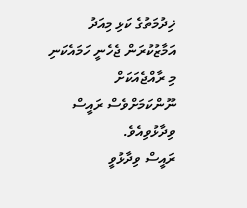ޚިދުމަތުގެ ކަޅި މިއަދު އަމާޒުކުރަން ޖެހެނީ ހަމައެކަނި މި ރާއްޖެއަކަށް ނޫންކަމަށްވެސް ރައީސް ވިދާޅުވިއެވެ.
ރައީސް ވިދާޅުވީ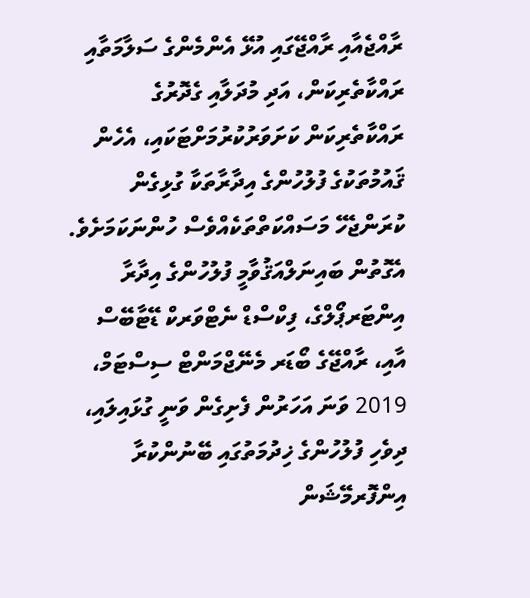ރާއްޖެއާއި ރާއްޖޭގައި އުޅޭ އެންމެންގެ ސަލާމަތާއި ރައްކާތެރިކަން، އަދި މުދަލާއި ގެދޮރުގެ ރައްކާތެރިކަން ކަށަވަރުކުރުމަށްޓަކައި، އެހެން ޤައުމުތަކުގެ ފުލުހުންގެ އިދާރާތަކާ ގުޅިގެން ކުރަންޖެހޭ މަސައްކަތްތަކެއްވެސް ހުންނަކަމަށެވެ. އެގޮތުން ބައިނަލްއަޤުވާމީ ފުލުހުންގެ އިދާރާ އިންޓަރޕޯލްގެ، ފިކްސްޑް ނެޓްވަރކް ޑޭޓާބޭސް އާއި، ރާއްޖޭގެ ބޯޑަރ މެނޭޖްމަންޓް ސިސްޓަމް، 2019 ވަނަ އަހަރުން ފެށިގެން ވަނީ ގުޅައިލައި، ދިވެހި ފުލުހުންގެ ޚިދުމަތުގައި ބޭނުންކުރާ އިންފޮރމޭޝަން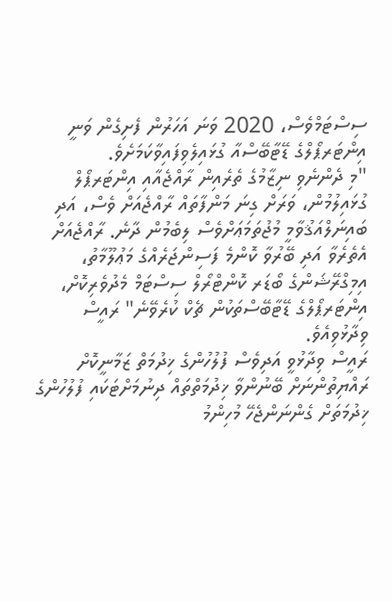ސިސްޓަމްވެސް، 2020 ވަނަ އަހަރުން ފެށިގެން ވަނީ އިންޓަރޕޯލްގެ ޑޭޓާބޭސްއާ ގުޅައިލެވިފައިވާކަމަށެވެ.
"މި ދެންނެވި ނިޒާމުގެ ތެރެއިން ރާއްޖެއާއި އިންޓަރޕޯލް ގުޅައިލުމުން، ވަރަށް ގިނަ މަންފާތައް ރާއްޖެއަށް ވެސް، އަދި ބައިނަލްއަޤުވާމީ މުޖުތަމަޢަށްވެސް ލިބެމުން ދާނެ. ރާއްޖެއަށް އެތެރެވާ އަދި ބޭރުވާ ކޮންމެ ފަސިންޖަރެއްގެ މަޢުލޫމާތު، އިމިގްރޭޝަންގެ ބޯޑަރ ކޮންޓްރޯލް ސިސްޓަމް މެދުވެރިކޮށް، އިންޓަރޕޯލްގެ ޑޭޓާބޭސްތަކުން ޗެކް ކުރެވޭނެ" ރައީސް ވިދާޅުވިއެވެ.
ރައީސް ވިދާޅުވީ އަދިވެސް ފުލުހުންގެ ޚިދުމަތް ޒަމާނީކޮށް ރައްޔިތުންނަށް ބޭނުންވާ ޚިދުމަތްތައް ދިނުމަށްޓަކައި ފުލުހުންގެ ޚިދުމަތަށް ގެންނަންޖެހޭ މުހިންމު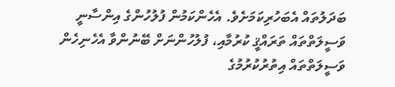ބަދަލުތައް އެބަހުރިކަމަށެވެ. އެހެންކަމުން ފުލުހުންގެ އިންސާނީ ވަސީލަތްތައް ތަރައްޤީ ކުރުމާއި، ފުލުހުންނަށް ބޭނުންވާ އެހެނިހެން ވަސީލަތްތައް އިތުރުކުރުމުގެ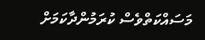މަސައްކަތްވެސް ކުރަމުންދާކަމަށް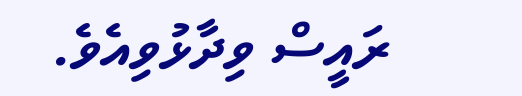ރައީސް ވިދާޅުވިއެވެ.